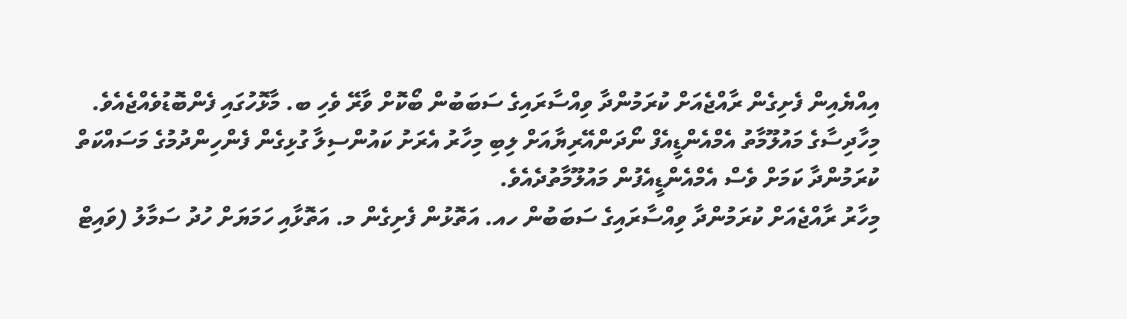އިއްޔެއިން ފެށިގެން ރާއްޖެއަށް ކުރަމުންދާ ވިއްސާރައިގެ ސަބަބުން ބޯކޮށް ވާރޭ ވެހި ބ. މާޅޮހުގައި ފެންބޮޑުވެއްޖެއެވެ.
މިހާދިސާގެ މައުލޫމާތު އެމްއެންޑީއެފް ނޯދަންއޭރިޔާއަށް ލިބި މިހާރު އެރަށު ކައުންސިލާ ގުޅިގެން ފެންހިންދުމުގެ މަސައްކަތް ކުރަމުންދާ ކަމަށް ވެސް އެމްއެންޑީއެފުން މައުލޫމާތުދެއެވެ.
މިހާރު ރާއްޖެއަށް ކުރަމުންދާ ވިއްސާރައިގެ ސަބަބުން ހއ. އަތޮޅުން ފެށިގެން މ. އަތޮޅާއި ހަމަޔަށް ހުދު ސަމާލު (ވައިޓް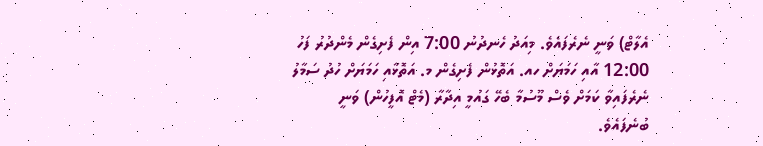އެލާޓް) ވަނީ ނެރެފައެވެ. މިއަދު ހެނދުނު 7:00 އިން ފެށިގެން މެންދުރު ފަހު 12:00 އާއި ހަމަޔަށް ހއ. އަތޮޅުން ފެށިގެން މ. އަތޮޅާއި ހަމަޔަށް ހުދު ސަމާލު ނެރެފައިވާ ކަމަށް ވެސް މޫސުމާ ބެހޭ ގައުމީ އިދާރާ (މެޓް އޮފީހުން) ވަނީ ބުނެފައެވެ.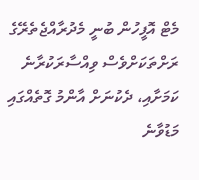މެޓް އޮފީހުން ބުނީ މެދުރާއްޖެތެރޭގެ ރަށްތަކަށްވެސް ވިއްސާރަކުރާނެ ކަމަށާއި، ދެކުނަށް އާންމު ގޮތެއްގައި މަޑުވާނެ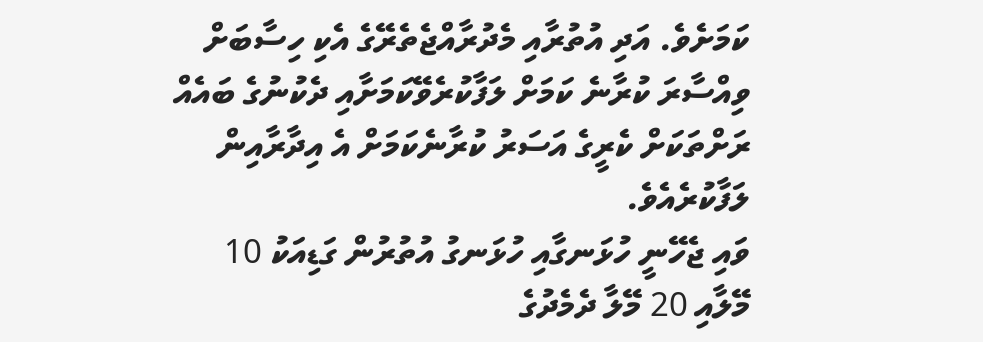ކަމަށެވެ. އަދި އުތުރާއި މެދުރާއްޖެތެރޭގެ އެކި ހިސާބަށް ވިއްސާރަ ކުރާނެ ކަމަށް ލަފާކުރެވޭކަމަށާއި ދެކުނުގެ ބައެއް ރަށްތަކަށް ކެރީގެ އަސަރު ކުރާނެކަމަށް އެ އިދާރާއިން ލަފާކުރެއެވެ.
ވައި ޖެހޭނީ ހުޅަނގާއި ހުޅަނގު އުތުރުން ގަޑިއަކު 10 މޭލާއި 20 މޭލާ ދެމެދުގެ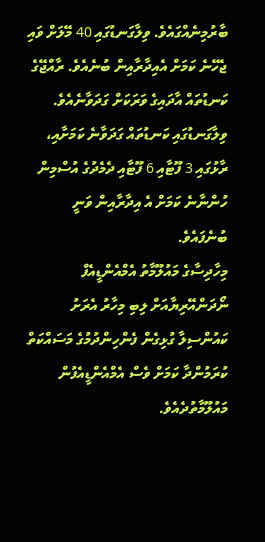ބާރުމިނެއްގައެވެ. ވިލާގަނޑުގައި 40 މޭލަށް ވައި ޖެހޭނެ ކަމަށް އެއިދާރާއިން ބުނެއެވެ. ރާއްޖޭގެ ކަނޑުތައް އާދައިގެ ވަރަކަށް ގަދަވާނެއެވެ. ވިލާގަނޑުގައި ކަނޑުތައް ގަދަވާނެ ކަމަށާއި، ރާޅުގައި 3 ފޫޓާއި 6 ފޫޓާއި ދެމެދުގެ އުސްމިން ހުންނާނެ ކަމަށް އެ އިދާރާއިން ވަނީ ބުނެފައެވެ.
މިހާދިސާގެ މައުލޫމާތު އެމްއެންޑީއެފް ނޯދަންއޭރިޔާއަށް ލިބި މިހާރު އެރަށު ކައުންސިލާ ގުޅިގެން ފެންހިންދުމުގެ މަސައްކަތް ކުރަމުންދާ ކަމަށް ވެސް އެމްއެންޑީއެފުން މައުލޫމާތުދެއެވެ.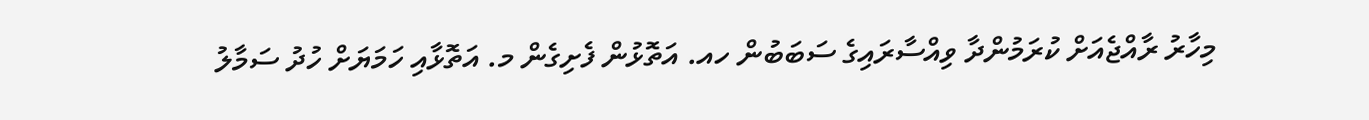މިހާރު ރާއްޖެއަށް ކުރަމުންދާ ވިއްސާރައިގެ ސަބަބުން ހއ. އަތޮޅުން ފެށިގެން މ. އަތޮޅާއި ހަމަޔަށް ހުދު ސަމާލު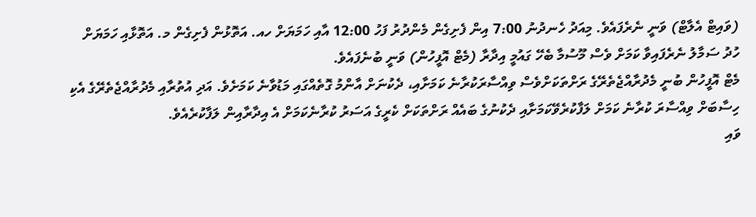(ވައިޓް އެލާޓް) ވަނީ ނެރެފައެވެ. މިއަދު ހެނދުނު 7:00 އިން ފެށިގެން މެންދުރު ފަހު 12:00 އާއި ހަމަޔަށް ހއ. އަތޮޅުން ފެށިގެން މ. އަތޮޅާއި ހަމަޔަށް ހުދު ސަމާލު ނެރެފައިވާ ކަމަށް ވެސް މޫސުމާ ބެހޭ ގައުމީ އިދާރާ (މެޓް އޮފީހުން) ވަނީ ބުނެފައެވެ.
މެޓް އޮފީހުން ބުނީ މެދުރާއްޖެތެރޭގެ ރަށްތަކަށްވެސް ވިއްސާރަކުރާނެ ކަމަށާއި، ދެކުނަށް އާންމު ގޮތެއްގައި މަޑުވާނެ ކަމަށެވެ. އަދި އުތުރާއި މެދުރާއްޖެތެރޭގެ އެކި ހިސާބަށް ވިއްސާރަ ކުރާނެ ކަމަށް ލަފާކުރެވޭކަމަށާއި ދެކުނުގެ ބައެއް ރަށްތަކަށް ކެރީގެ އަސަރު ކުރާނެކަމަށް އެ އިދާރާއިން ލަފާކުރެއެވެ.
ވައި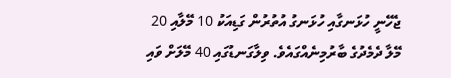ޖެހޭނީ ހުޅަނގާއި ހުޅަނގު އުތުރުން ގަޑިއަކު 10 މޭލާއި 20 މޭލާ ދެމެދުގެ ބާރުމިނެއްގައެވެ. ވިލާގަނޑުގައި 40 މޭލަށް ވައި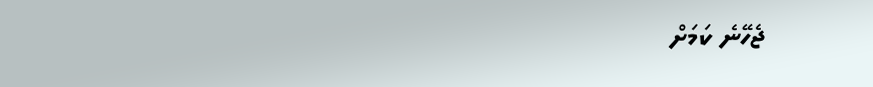ޖެހޭނެ ކަމަށް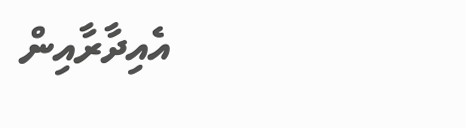އެއިދާރާއިން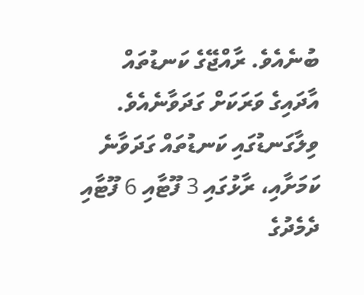ބުނެއެވެ. ރާއްޖޭގެ ކަނޑުތައް އާދައިގެ ވަރަކަށް ގަދަވާނެއެވެ. ވިލާގަނޑުގައި ކަނޑުތައް ގަދަވާނެ ކަމަށާއި، ރާޅުގައި 3 ފޫޓާއި 6 ފޫޓާއި ދެމެދުގެ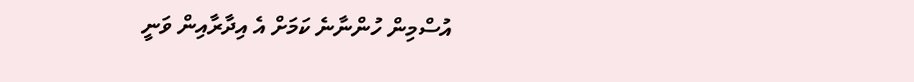އުސްމިން ހުންނާނެ ކަމަށް އެ އިދާރާއިން ވަނީ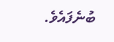ބުނެފައެވެ.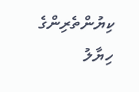ކިޔުންތެރިންގެ ހިޔާލު